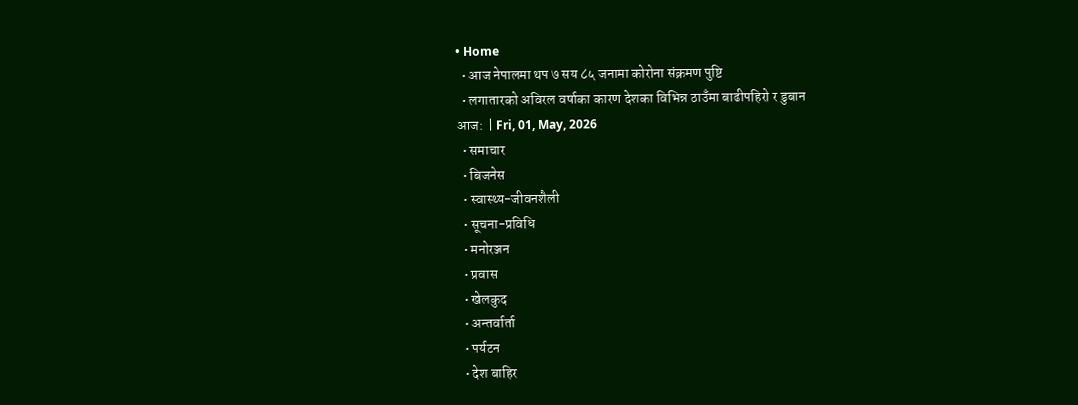• Home
  • आज नेपालमा थप ७ सय ८५ जनामा कोरोना संक्रमण पुष्टि
  • लगातारको अविरल वर्षाका कारण देशका विभिन्न ठाउँमा बाढीपहिरो र डुबान
आज:  | Fri, 01, May, 2026
  • समाचार
  • बिजनेस
  • स्वास्थ्य-जीवनशैली
  • सूचना-प्रविधि
  • मनोरञ्जन
  • प्रवास
  • खेलकुद
  • अन्तर्वार्ता
  • पर्यटन
  • देश बाहिर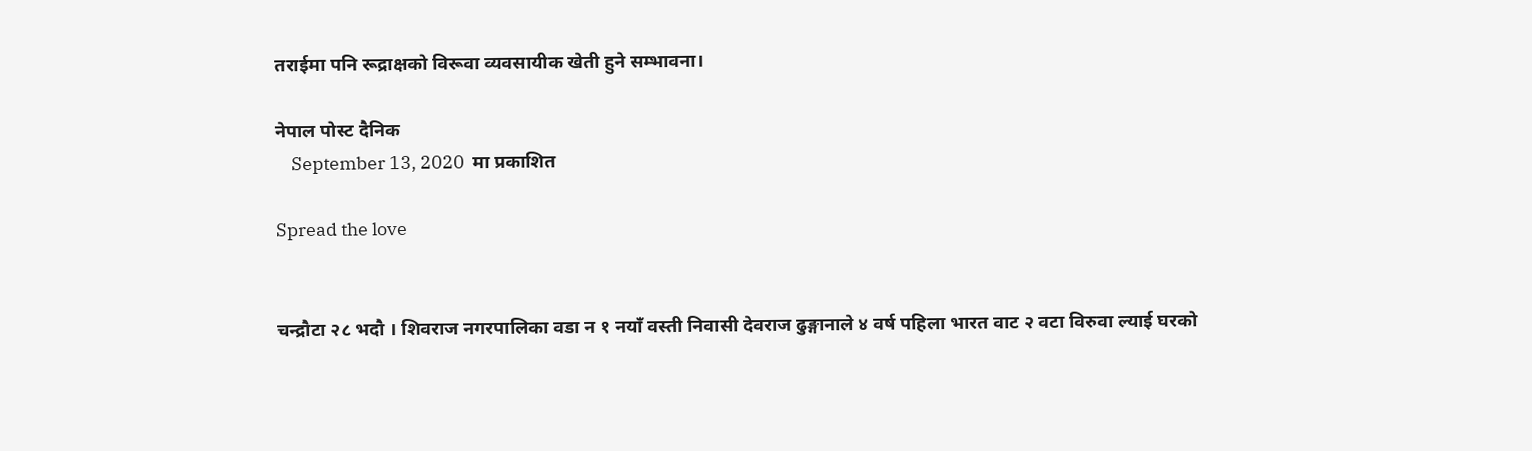तराईमा पनि रूद्राक्षको विरूवा व्यवसायीक खेती हुने सम्भावना।

नेपाल पोस्ट दैनिक
    September 13, 2020  मा प्रकाशित

Spread the love


चन्द्रौटा २८ भदौ । शिवराज नगरपालिका वडा न १ नयाँ वस्ती निवासी देवराज ढुङ्गानाले ४ वर्ष पहिला भारत वाट २ वटा विरुवा ल्याई घरको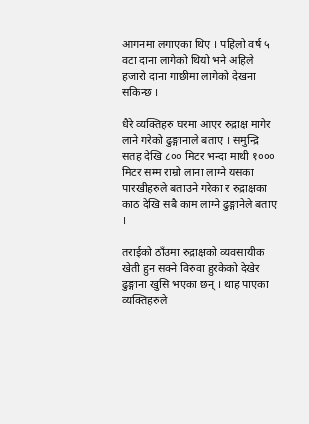आगनमा लगाएका थिए । पहिलो वर्ष ५ वटा दाना लागेको थियो भने अहिले हजारो दाना गाछीमा लागेको देखना सकिन्छ ।

धैरे व्यक्तिहरु घरमा आएर रुद्राक्ष मागेर लाने गरेको ढुङ्गानाले बताए । समुन्द्रि सतह देखि ८०० मिटर भन्दा माथी १००० मिटर सम्म राम्रो लाना लाग्ने यसका पारखीहरुले बताउने गरेका र रुद्राक्षका काठ देखि सबै काम लाग्ने ढुङ्गानेले बताए ।

तराईको ठाँउमा रुद्राक्षको व्यवसायीक खेती हुन सक्ने विरुवा हुरकेको देखेर ढुङ्गाना खुसि भएका छन् । थाह पाएका व्यक्तिहरुले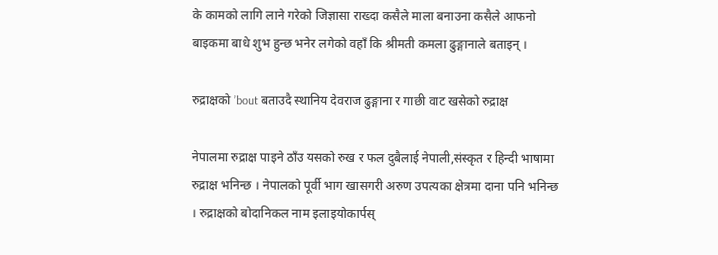के कामको लागि लाने गरेको जिज्ञासा राख्दा कसैले माला बनाउना कसैले आफनो बाइकमा बाधे शुभ हुन्छ भनेर लगेको वहाँ कि श्रीमती कमला ढुङ्गानाले बताइन् ।

रुद्राक्षको ’bout बताउदै स्थानिय देवराज ढुङ्गाना र गाछी वाट खसेको रुद्राक्ष

नेपालमा रुद्राक्ष पाइने ठाँउ यसको रुख र फल दुबैलाई नेपाली,संस्कृत र हिन्दी भाषामा रुद्राक्ष भनिन्छ । नेपालको पूर्वी भाग खासगरी अरुण उपत्यका क्षेत्रमा दाना पनि भनिन्छ । रुद्राक्षको बोदानिकल नाम इलाइयोकार्पस्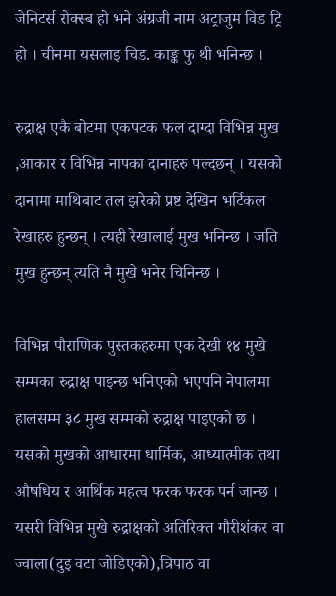जेनिटर्स रोक्स्ब हो भने अंग्रजी नाम अट्राजुम विड ट्रि हो । चीनमा यसलाइ चिड. काङ्क फु थी भनिन्छ ।

रुद्राक्ष एकै बोटमा एकपटक फल दाग्दा विभिन्न मुख ,आकार र विभिन्न नापका दानाहरु पल्दछन् । यसको दानामा माथिबाट तल झरेको प्रष्ट देखिन भर्टिकल रेखाहरु हुन्छन् । त्यही रेखालाई मुख भनिन्छ । जति मुख हुन्छन् त्यति नै मुखे भनेर चिनिन्छ ।

विभिन्न पौराणिक पुस्तकहरुमा एक देखी १४ मुखे सम्मका रुद्राक्ष पाइन्छ भनिएको भएपनि नेपालमा हालसम्म ३८ मुख सम्मको रुद्राक्ष पाइएको छ । यसको मुखको आधारमा धार्मिक, आध्यात्मीक तथा औषधिय र आर्थिक महत्व फरक फरक पर्न जान्छ । यसरी विभिन्न मुखे रुद्राक्षको अतिरिक्त गौरीशंकर वा ज्वाला(दुइ वटा जोडिएको),त्रिपाठ वा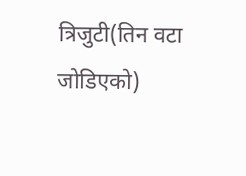त्रिजुटी(तिन वटा जोडिएको)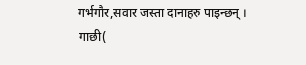गर्भगौर,सवार जस्ता दानाहरु पाइन्छन् ।
गाछी(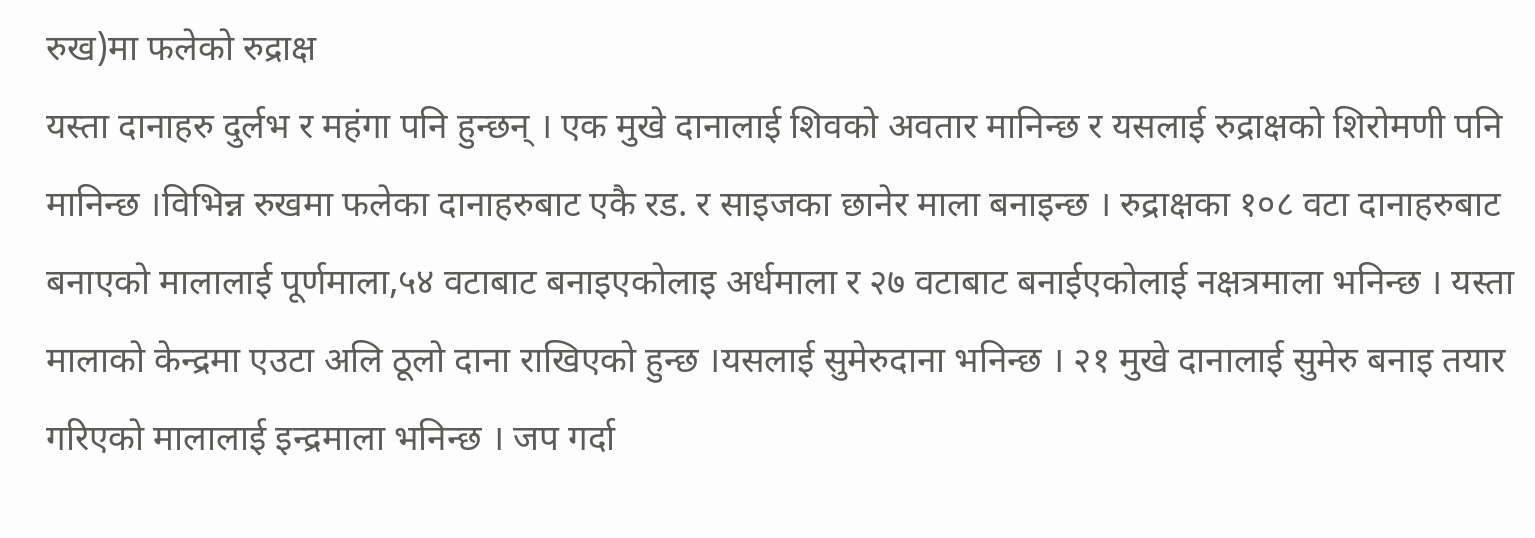रुख)मा फलेको रुद्राक्ष
यस्ता दानाहरु दुर्लभ र महंगा पनि हुन्छन् । एक मुखे दानालाई शिवको अवतार मानिन्छ र यसलाई रुद्राक्षको शिरोमणी पनि मानिन्छ ।विभिन्न रुखमा फलेका दानाहरुबाट एकै रड. र साइजका छानेर माला बनाइन्छ । रुद्राक्षका १०८ वटा दानाहरुबाट बनाएको मालालाई पूर्णमाला,५४ वटाबाट बनाइएकोलाइ अर्धमाला र २७ वटाबाट बनाईएकोलाई नक्षत्रमाला भनिन्छ । यस्ता मालाको केन्द्रमा एउटा अलि ठूलो दाना राखिएको हुन्छ ।यसलाई सुमेरुदाना भनिन्छ । २१ मुखे दानालाई सुमेरु बनाइ तयार गरिएको मालालाई इन्द्रमाला भनिन्छ । जप गर्दा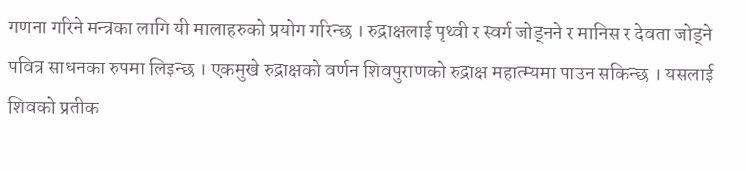गणना गरिने मन्त्रका लागि यी मालाहरुको प्रयोग गरिन्छ । रुद्राक्षलाई पृथ्वी र स्वर्ग जोड्नने र मानिस र देवता जोड्ने पवित्र साधनका रुपमा लिइन्छ । एकमुखे रुद्राक्षको वर्णन शिवपुराणको रुद्राक्ष महात्म्यमा पाउन सकिन्छ । यसलाई शिवको प्रतीक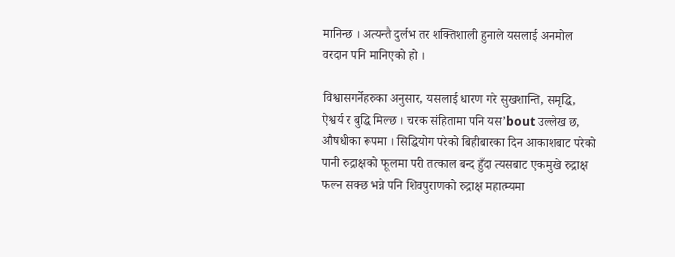मानिन्छ । अत्यन्तै दुर्लभ तर शक्तिशाली हुनाले यसलाई अनमोल वरदान पनि मानिएको हो ।

विश्वासगर्नेहरुका अनुसार, यसलाई धारण गरे सुखशान्ति, समृद्धि, ऐश्वर्य र बुद्धि मिल्छ । चरक संहितामा पनि यस’bout उल्लेख छ, औषधीका रूपमा । सिद्धियोग परेको बिहीबारका दिन आकाशबाट परेको पानी रुद्राक्षको फूलमा परी तत्काल बन्द हुँदा त्यसबाट एकमुखे रुद्राक्ष फल्न सक्छ भन्ने पनि शिवपुराणको रुद्राक्ष महात्म्यमा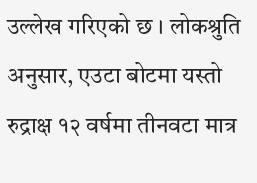उल्लेख गरिएको छ । लोकश्रुति अनुसार, एउटा बोटमा यस्तो रुद्राक्ष १२ वर्षमा तीनवटा मात्र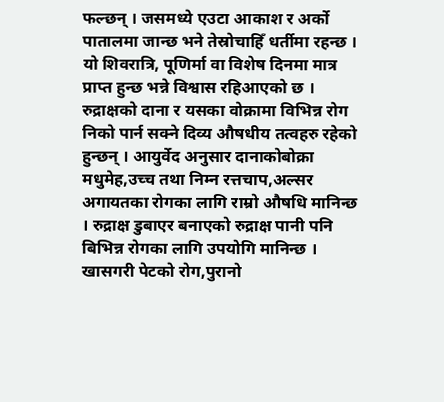फल्छन् । जसमध्ये एउटा आकाश र अर्को पातालमा जान्छ भने तेस्रोचाहिँ धर्तीमा रहन्छ । यो शिवरात्रि, पूणिर्मा वा विशेष दिनमा मात्र प्राप्त हुन्छ भन्ने विश्वास रहिआएको छ ।
रुद्राक्षको दाना र यसका वोक्रामा विभिन्न रोग निको पार्न सक्ने दिव्य औषधीय तत्वहरु रहेको हुन्छन् । आयुर्वेद अनुसार दानाकोबोक्रा मधुमेह,उच्च तथा निम्न रत्तचाप,अल्सर अगायतका रोगका लागि राम्रो औषधि मानिन्छ । रुद्राक्ष डुबाएर बनाएको रुद्राक्ष पानी पनि बिभिन्न रोगका लागि उपयोगि मानिन्छ । खासगरी पेटको रोग,पुरानो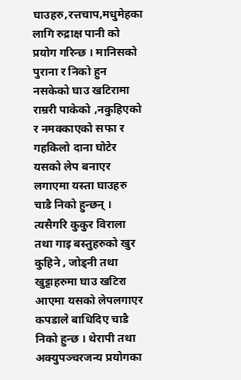घाउहरु,रत्तचाप,मधुमेहका लागि रुद्राक्ष पानी को प्रयोग गरिन्छ । मानिसको पुराना र निको हुन नसकेको घाउ खटिरामा राम्ररी पाकेको ,नकुहिएको र नमक्काएको सफा र गहकिलो दाना घोटेर यसको लेप बनाएर लगाएमा यस्ता घाउहरु चाडै निको हुन्छन् । त्यसैगरि कुकुर विराला तथा गाइ बस्तुहरुको खुर कुहिने , जोड्नी तथा खुट्टाहरुमा घाउ खटिरा आएमा यसको लेपलगाएर कपडाले बाधिदिए चाडै निको हुन्छ । थेरापी तथा अक्युपञ्चरजन्य प्रयोगका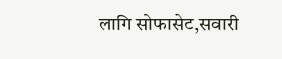लागि सोफासेट,सवारी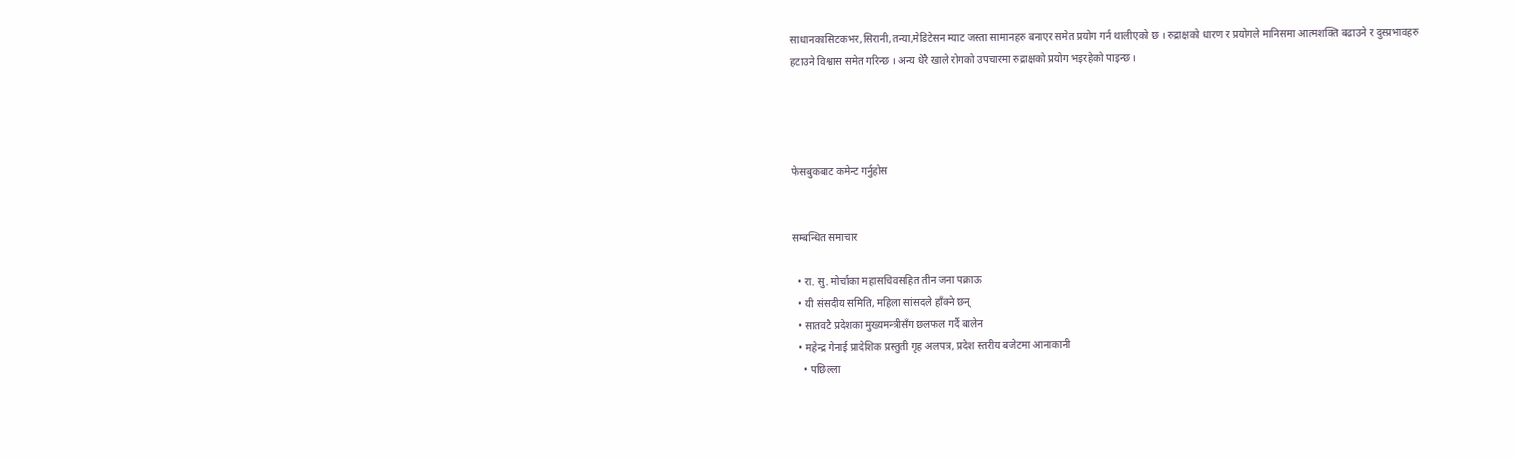साधानकासिटकभर,सिरानी,तन्या,मेडिटेसन म्याट जस्ता सामानहरु बनाएर समेत प्रयोग गर्न थालीएको छ । रुद्राक्षको धारण र प्रयोगले मानिसमा आत्मशक्ति बढाउने र दुस्प्रभावहरु हटाउने विश्वास समेत गरिन्छ । अन्य धेरै खाले रोगको उपचारमा रुद्राक्षको प्रयोग भइरहेको पाइन्छ ।




फेसबुकबाट कमेन्ट गर्नुहोस


सम्बन्धित समाचार

  • रा. सु. मोर्चाका महासचिवसहित तीन जना पक्राऊ
  • यी संसदीय समिति, महिला सांसदले हाँक्ने छन्
  • सातवटै प्रदेशका मुख्यमन्त्रीसँग छलफल गर्दै बालेन
  • महेन्द्र गेनाई प्रादेशिक प्रस्तुती गृह अलपत्र, प्रदेश स्तरीय बजेटमा आनाकानी
    • पछिल्ला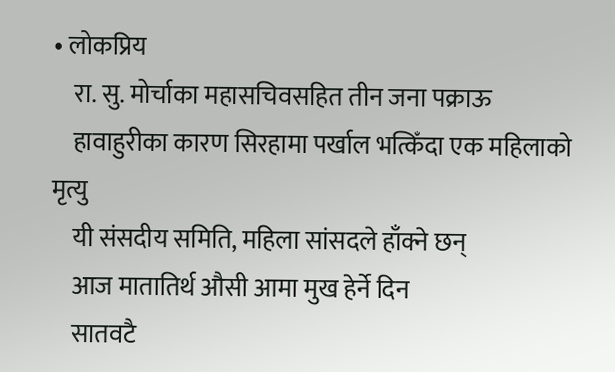• लोकप्रिय
    रा. सु. मोर्चाका महासचिवसहित तीन जना पक्राऊ
    हावाहुरीका कारण सिरहामा पर्खाल भत्किँदा एक महिलाको मृत्यु
    यी संसदीय समिति, महिला सांसदले हाँक्ने छन्
    आज मातातिर्थ औसी आमा मुख हेर्ने दिन
    सातवटै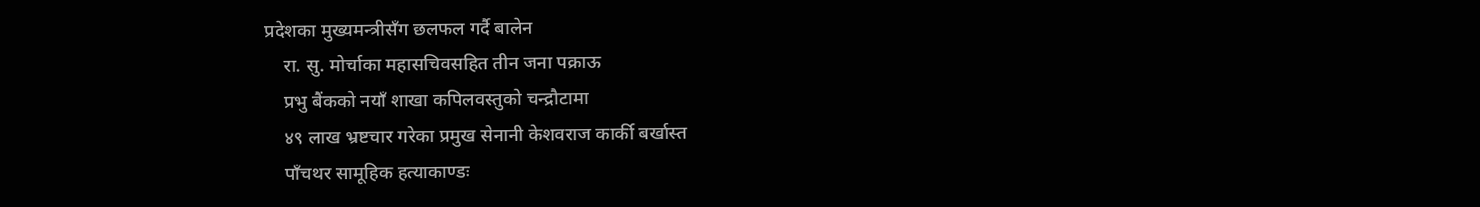प्रदेशका मुख्यमन्त्रीसँग छलफल गर्दै बालेन
    रा. सु. मोर्चाका महासचिवसहित तीन जना पक्राऊ
    प्रभु बैंकको नयाँ शाखा कपिलवस्तुको चन्द्रौटामा
    ४९ लाख भ्रष्टचार गरेका प्रमुख सेनानी केशवराज कार्की बर्खास्त
    पाँचथर सामूहिक हत्याकाण्डः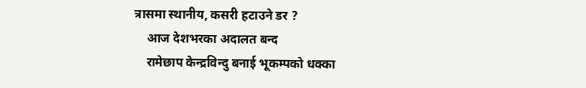त्रासमा स्थानीय, कसरी हटाउने डर ?
    आज देशभरका अदालत बन्द
    रामेछाप केन्द्रविन्दु बनाई भूकम्पको धक्का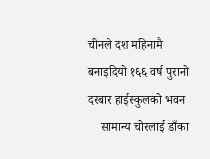चीनले दश महिनामै बनाइदियो १६६ वर्ष पुरानो दरबार हाईस्कुलको भवन
    सामान्य चोरलाई डाँका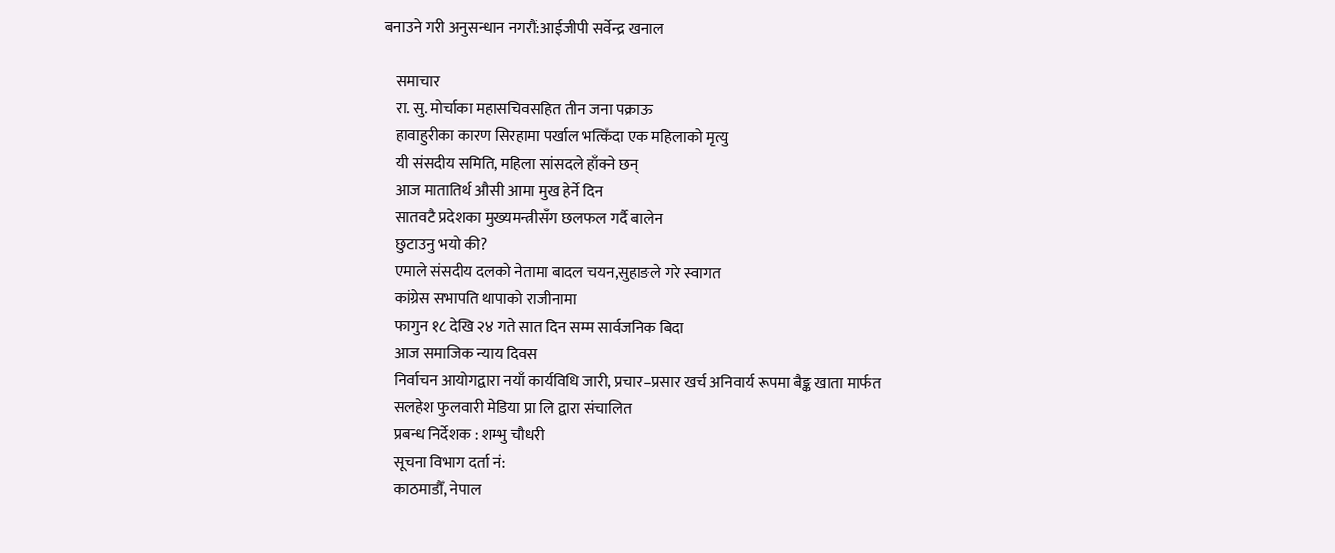बनाउने गरी अनुसन्धान नगरौं:आईजीपी सर्वेन्द्र खनाल

    समाचार
    रा. सु. मोर्चाका महासचिवसहित तीन जना पक्राऊ
    हावाहुरीका कारण सिरहामा पर्खाल भत्किँदा एक महिलाको मृत्यु
    यी संसदीय समिति, महिला सांसदले हाँक्ने छन्
    आज मातातिर्थ औसी आमा मुख हेर्ने दिन
    सातवटै प्रदेशका मुख्यमन्त्रीसँग छलफल गर्दै बालेन
    छुटाउनु भयो की?
    एमाले संसदीय दलको नेतामा बादल चयन,सुहाङले गरे स्वागत
    कांग्रेस सभापति थापाको राजीनामा
    फागुन १८ देखि २४ गते सात दिन सम्म सार्वजनिक बिदा
    आज समाजिक न्याय दिवस
    निर्वाचन आयोगद्वारा नयाँ कार्यविधि जारी, प्रचार–प्रसार खर्च अनिवार्य रूपमा बैङ्क खाता मार्फत
    सलहेश फुलवारी मेडिया प्रा लि द्वारा संचालित
    प्रबन्ध निर्देशक : शम्भु चौधरी
    सूचना विभाग दर्ता नं:
    काठमाडौँ, नेपाल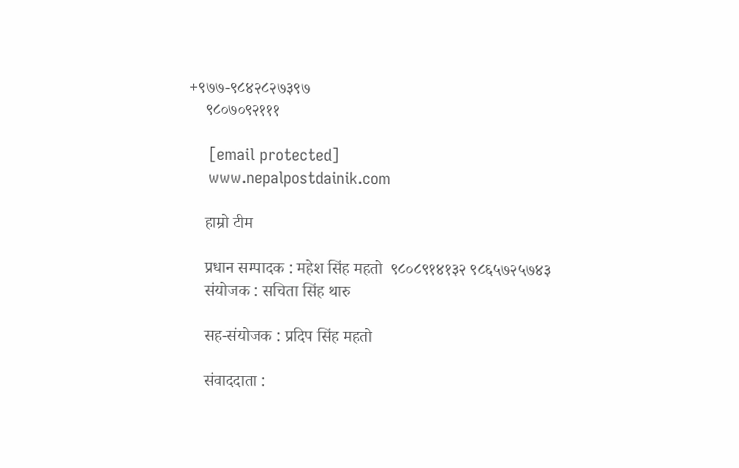+९७७-९८४२८२७३९७
    ९८०७०९२१११

    [email protected]
    www.nepalpostdainik.com

    हाम्रो टीम

    प्रधान सम्पादक : महेश सिंह महतो  ९८०८९१४१३२ ९८६५७२५७४३
    संयोजक : सचिता सिंह थारु

    सह-संयोजक : प्रदिप सिंह महतो

    संवाददाता :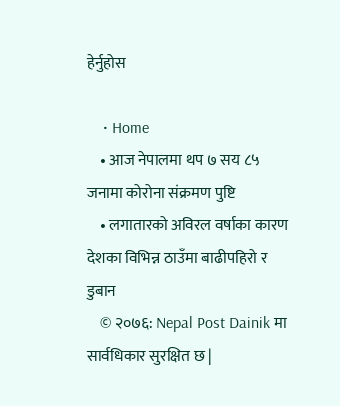हेर्नुहोस

    • Home
    • आज नेपालमा थप ७ सय ८५ जनामा कोरोना संक्रमण पुष्टि
    • लगातारको अविरल वर्षाका कारण देशका विभिन्न ठाउँमा बाढीपहिरो र डुबान
    © २०७६: Nepal Post Dainik मा सार्वधिकार सुरक्षित छ |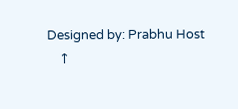Designed by: Prabhu Host
    ↑